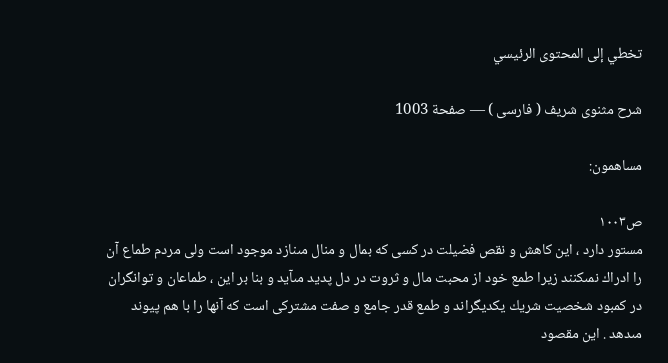تخطي إلى المحتوى الرئيسي

شرح مثنوى شريف ( فارسى ) — صفحة 1003

مساهمون:

ص١٠٠٣
مستور دارد ، اين كاهش و نقص فضيلت در كسى كه بمال و منال مىنازد موجود است ولى مردم طماع آن را ادراك نمىكنند زيرا طمع خود از محبت مال و ثروت در دل پديد مىآيد و بنا بر اين ، طماعان و توانگران در كمبود شخصيت شريك يكديگراند و طمع قدر جامع و صفت مشتركى است كه آنها را با هم پيوند مىدهد . اين مقصود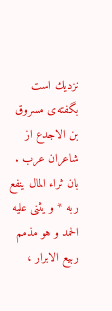نزديك است بگفته‌ى مسروق بن الاجدع از شاعران عرب .
بان ثراء المال ينفع ربه * و يثنى عليه الحمد و هو مذمم
ربيع الابرار ،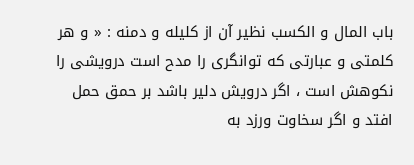باب المال و الكسب نظير آن از كليله و دمنه : « و هر كلمتى و عبارتى كه توانگرى را مدح است درويشى را نكوهش است ، اگر درويش دلير باشد بر حمق حمل افتد و اگر سخاوت ورزد به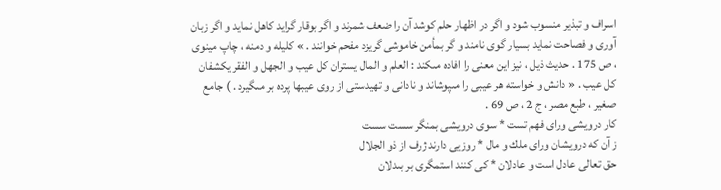اسراف و تبذير منسوب شود و اگر در اظهار حلم كوشد آن را ضعف شمرند و اگر بوقار گرايد كاهل نمايد و اگر زبان آورى و فصاحت نمايد بسيار گوى نامند و گر بمأمن خاموشى گريزد مفحم خوانند . » كليله و دمنه ، چاپ مينوى ، ص 175 . حديث ذيل ، نيز اين معنى را افاده مىكند : العلم و المال يستران كل عيب و الجهل و الفقر يكشفان كل عيب . « دانش و خواسته هر عيبى را مىپوشاند و نادانى و تهيدستى از روى عيبها پرده بر مىگيرد . ) جامع صغير ، طبع مصر ، ج 2 ، ص 69 .
كار درويشى وراى فهم تست * سوى درويشى بمنگر سست سست
ز آن كه درويشان وراى ملك و مال * روزيى دارند ژرف از ذو الجلال
حق تعالى عادل است و عادلان * كى كنند استمگرى بر بىدلان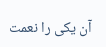آن يكى را نعمت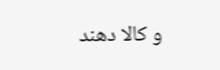و كالا دهند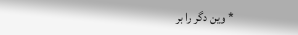* وين دگر را بر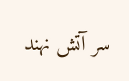سر آتش نهند